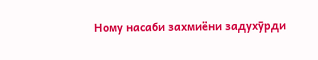Ному насаби захмиёни задухӯрди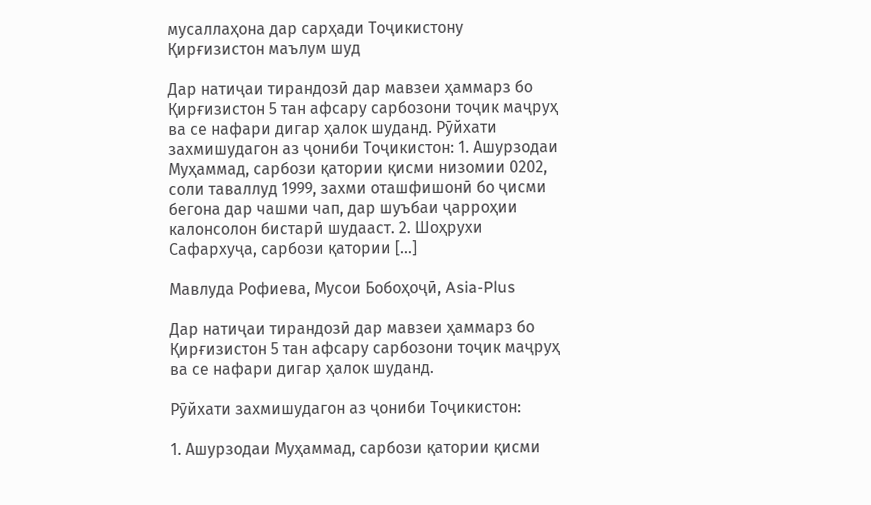мусаллаҳона дар сарҳади Тоҷикистону Қирғизистон маълум шуд

Дар натиҷаи тирандозӣ дар мавзеи ҳаммарз бо Қирғизистон 5 тан афсару сарбозони тоҷик маҷруҳ ва се нафари дигар ҳалок шуданд. Рӯйхати захмишудагон аз ҷониби Тоҷикистон: 1. Ашурзодаи Муҳаммад, сарбози қатории қисми низомии 0202, соли таваллуд 1999, захми оташфишонӣ бо ҷисми бегона дар чашми чап, дар шуъбаи ҷарроҳии калонсолон бистарӣ шудааст. 2. Шоҳрухи Сафархуҷа, сарбози қатории […]

Мавлуда Рофиева, Мусои Бобоҳоҷӣ, Asia-Plus

Дар натиҷаи тирандозӣ дар мавзеи ҳаммарз бо Қирғизистон 5 тан афсару сарбозони тоҷик маҷруҳ ва се нафари дигар ҳалок шуданд.

Рӯйхати захмишудагон аз ҷониби Тоҷикистон:

1. Ашурзодаи Муҳаммад, сарбози қатории қисми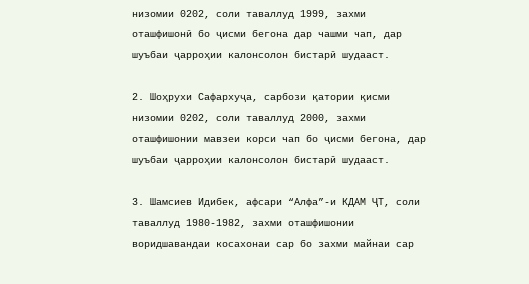низомии 0202, соли таваллуд 1999, захми оташфишонӣ бо ҷисми бегона дар чашми чап, дар шуъбаи ҷарроҳии калонсолон бистарӣ шудааст.

2. Шоҳрухи Сафархуҷа, сарбози қатории қисми низомии 0202, соли таваллуд 2000, захми оташфишонии мавзеи корси чап бо ҷисми бегона, дар шуъбаи ҷарроҳии калонсолон бистарӣ шудааст.

3. Шамсиев Идибек, афсари “Алфа”-и КДАМ ҶТ, соли таваллуд 1980-1982, захми оташфишонии воридшавандаи косахонаи сар бо захми майнаи сар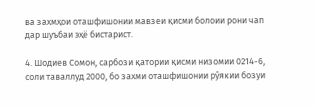ва захмҳои оташфишонии мавзеи қисми болоии рони чап дар шуъбаи эҳё бистарист.

4. Шодиев Сомон, сарбози қатории қисми низомии 0214-6, соли таваллуд 2000, бо захми оташфишонии рӯякии бозуи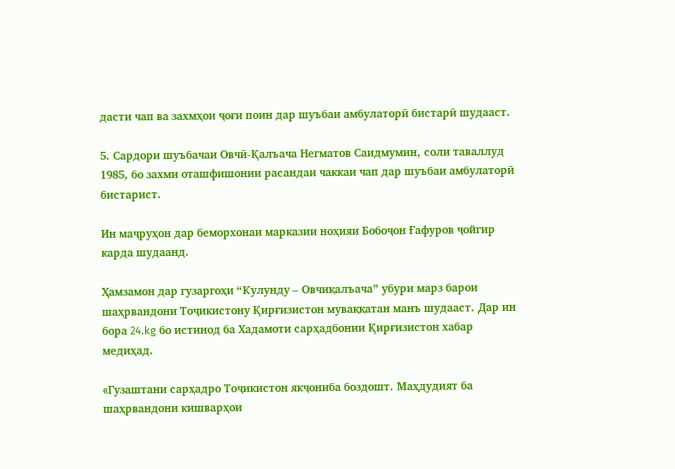дасти чап ва захмҳои ҷоғи поин дар шуъбаи амбулаторӣ бистарӣ шудааст.

5. Сардори шуъбачаи Овчӣ-Қалъача Негматов Саидмумин, соли таваллуд 1985, бо захми оташфишонии расандаи чаккаи чап дар шуъбаи амбулаторӣ бистарист.

Ин маҷруҳон дар беморхонаи марказии ноҳияи Бобоҷон Ғафуров ҷойгир карда шудаанд.

Ҳамзамон дар гузаргоҳи “Кулунду – Овчиқалъача” убури марз барои шаҳрвандони Тоҷикистону Қирғизистон муваққатан манъ шудааст. Дар ин бора 24.kg бо истинод ба Хадамоти сарҳадбонии Қирғизистон хабар медиҳад.

«Гузаштани сарҳадро Тоҷикистон якҷониба боздошт. Маҳдудият ба шаҳрвандони кишварҳои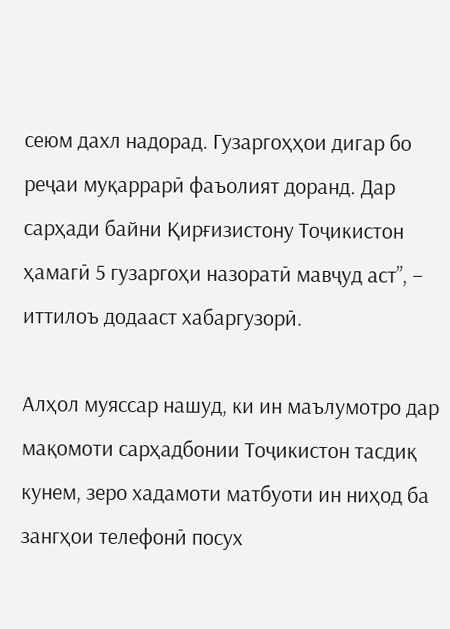сеюм дахл надорад. Гузаргоҳҳои дигар бо реҷаи муқаррарӣ фаъолият доранд. Дар сарҳади байни Қирғизистону Тоҷикистон ҳамагӣ 5 гузаргоҳи назоратӣ мавҷуд аст”, – иттилоъ додааст хабаргузорӣ.

Алҳол муяссар нашуд, ки ин маълумотро дар мақомоти сарҳадбонии Тоҷикистон тасдиқ кунем, зеро хадамоти матбуоти ин ниҳод ба зангҳои телефонӣ посух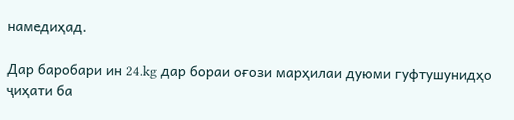намедиҳад.

Дар баробари ин 24.kg дар бораи оғози марҳилаи дуюми гуфтушунидҳо ҷиҳати ба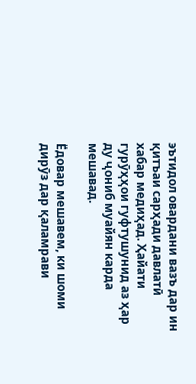эътидол овардани вазъ дар ин қитъаи сарҳади давлатӣ хабар медиҳад. Ҳайати гурӯҳҳои гуфтушунид аз ҳар ду ҷониб муайян карда мешавад.

Ёдовар мешавем, ки шоми дирӯз дар қаламрави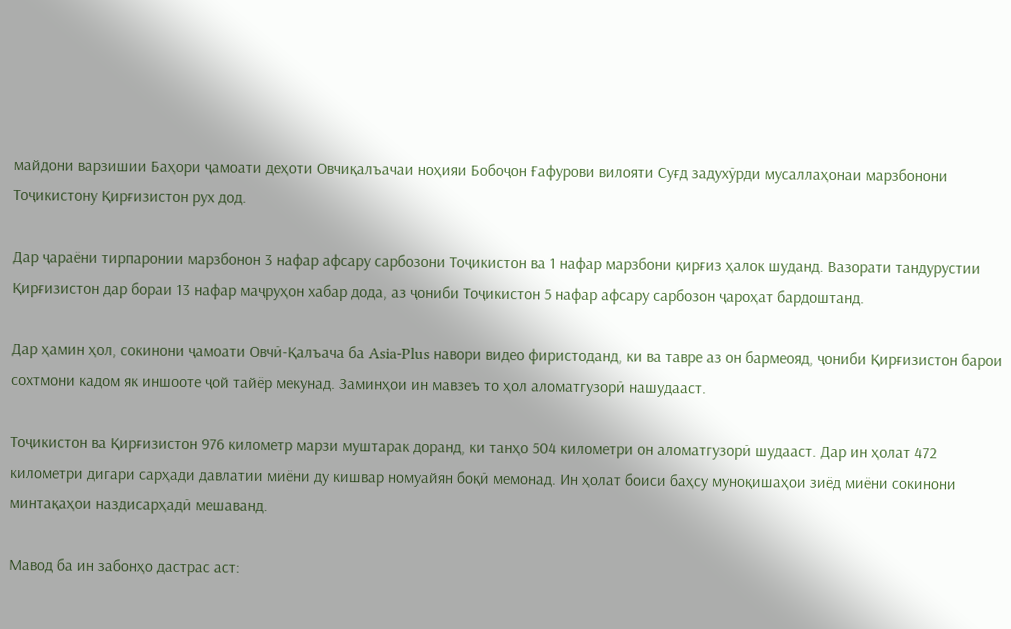майдони варзишии Баҳори ҷамоати деҳоти Овчиқалъачаи ноҳияи Бобоҷон Ғафурови вилояти Суғд задухӯрди мусаллаҳонаи марзбонони Тоҷикистону Қирғизистон рух дод.

Дар ҷараёни тирпаронии марзбонон 3 нафар афсару сарбозони Тоҷикистон ва 1 нафар марзбони қирғиз ҳалок шуданд. Вазорати тандурустии Қирғизистон дар бораи 13 нафар маҷруҳон хабар дода, аз ҷониби Тоҷикистон 5 нафар афсару сарбозон ҷароҳат бардоштанд.

Дар ҳамин ҳол, сокинони ҷамоати Овчӣ-Қалъача ба Asia-Plus навори видео фиристоданд, ки ва тавре аз он бармеояд, ҷониби Қирғизистон барои сохтмони кадом як иншооте ҷой тайёр мекунад. Заминҳои ин мавзеъ то ҳол аломатгузорӣ нашудааст.

Тоҷикистон ва Қирғизистон 976 километр марзи муштарак доранд, ки танҳо 504 километри он аломатгузорӣ шудааст. Дар ин ҳолат 472 километри дигари сарҳади давлатии миёни ду кишвар номуайян боқӣ мемонад. Ин ҳолат боиси баҳсу муноқишаҳои зиёд миёни сокинони минтақаҳои наздисарҳадӣ мешаванд.

Мавод ба ин забонҳо дастрас аст: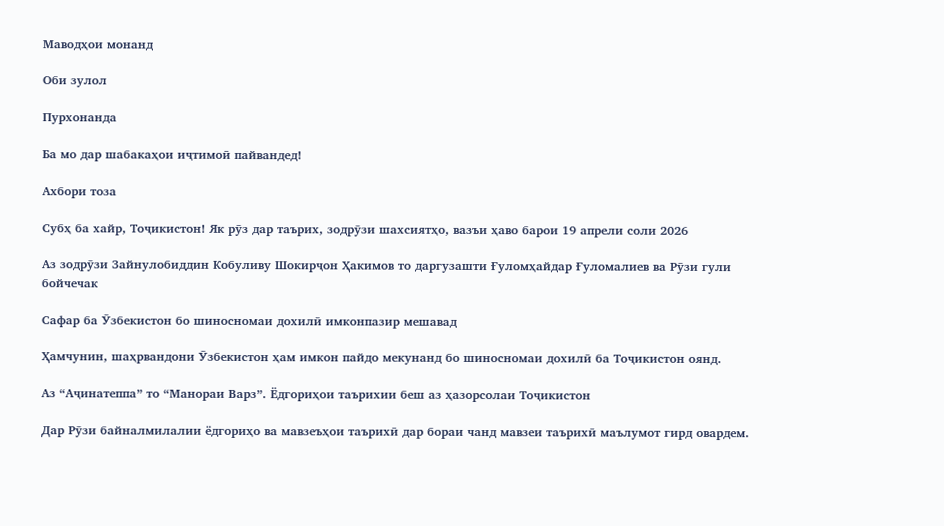Маводҳои монанд

Оби зулол

Пурхонанда

Ба мо дар шабакаҳои иҷтимоӣ пайвандед!

Ахбори тоза

Субҳ ба хайр, Тоҷикистон! Як рӯз дар таърих, зодрӯзи шахсиятҳо, вазъи ҳаво барои 19 апрели соли 2026

Аз зодрӯзи Зайнулобиддин Кобуливу Шокирҷон Ҳакимов то даргузашти Ғуломҳайдар Ғуломалиев ва Рӯзи гули бойчечак

Сафар ба Ӯзбекистон бо шиносномаи дохилӣ имконпазир мешавад

Ҳамчунин, шаҳрвандони Ӯзбекистон ҳам имкон пайдо мекунанд бо шиносномаи дохилӣ ба Тоҷикистон оянд.

Аз “Аҷинатеппа” то “Манораи Варз”. Ёдгориҳои таърихии беш аз ҳазорсолаи Тоҷикистон

Дар Рӯзи байналмилалии ёдгориҳо ва мавзеъҳои таърихӣ дар бораи чанд мавзеи таърихӣ маълумот гирд овардем.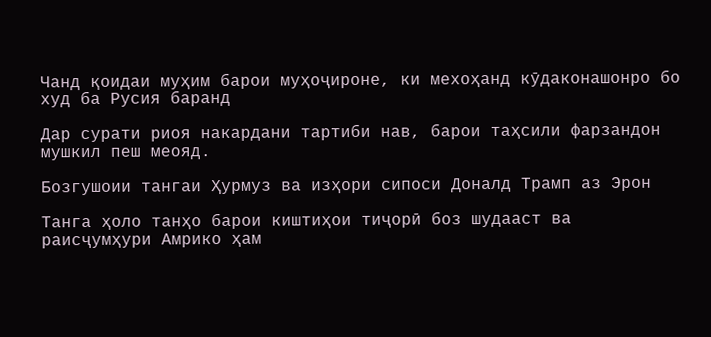Чанд қоидаи муҳим барои муҳоҷироне, ки мехоҳанд кӯдаконашонро бо худ ба Русия баранд

Дар сурати риоя накардани тартиби нав, барои таҳсили фарзандон мушкил пеш меояд.

Бозгушоии тангаи Ҳурмуз ва изҳори сипоси Доналд Трамп аз Эрон

Танга ҳоло танҳо барои киштиҳои тиҷорӣ боз шудааст ва раисҷумҳури Амрико ҳам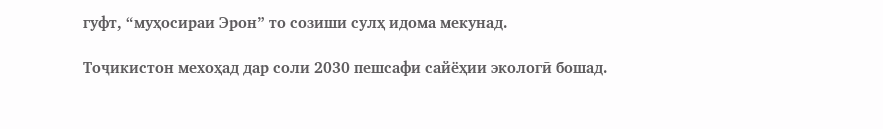гуфт, “муҳосираи Эрон” то созиши сулҳ идома мекунад.

Тоҷикистон мехоҳад дар соли 2030 пешсафи сайёҳии экологӣ бошад.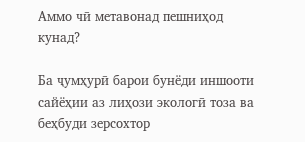Аммо чӣ метавонад пешниҳод кунад?

Ба ҷумҳурӣ барои бунёди иншооти сайёҳии аз лиҳози экологӣ тоза ва беҳбуди зерсохтор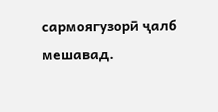сармоягузорӣ ҷалб мешавад.